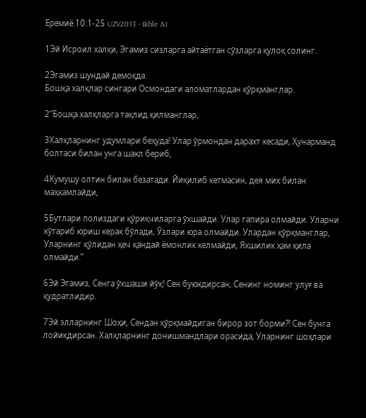Еремиё 10:1-25 UZV2013 - Bible AI

1Эй Исроил халқи, Эгамиз сизларга айтаётган сўзларга қулоқ солинг.

2Эгамиз шундай демоқда:
Бошқа халқлар сингари Осмондаги аломатлардан қўрқманглар.

2“Бошқа халқларга тақлид қилманглар,

3Халқларнинг удумлари беҳуда! Улар ўрмондан дарахт кесади, Ҳунарманд болтаси билан унга шакл бериб,

4Кумушу олтин билан безатади. Йиқилиб кетмасин, дея мих билан маҳкамлайди,

5Бутлари полиздаги қўриқчиларга ўхшайди. Улар гапира олмайди. Уларни кўтариб юриш керак бўлади, Ўзлари юра олмайди. Улардан қўрқманглар, Уларнинг қўлидан ҳеч қандай ёмонлик келмайди, Яхшилик ҳам қила олмайди.”

6Эй Эгамиз, Сенга ўхшаши йўқ! Сен буюкдирсан, Сенинг номинг улуғ ва қудратлидир.

7Эй элларнинг Шоҳи, Сендан қўрқмайдиган бирор зот борми?! Сен бунга лойиқдирсан. Халқларнинг донишмандлари орасида, Уларнинг шоҳлари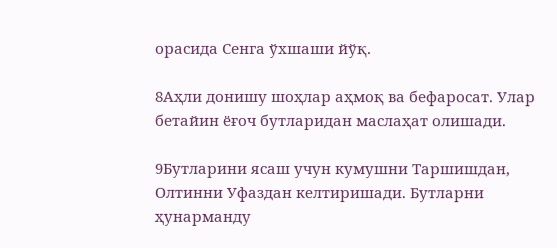орасида Сенга ўхшаши йўқ.

8Аҳли донишу шоҳлар аҳмоқ ва бефаросат. Улар бетайин ёғоч бутларидан маслаҳат олишади.

9Бутларини ясаш учун кумушни Таршишдан, Олтинни Уфаздан келтиришади. Бутларни ҳунарманду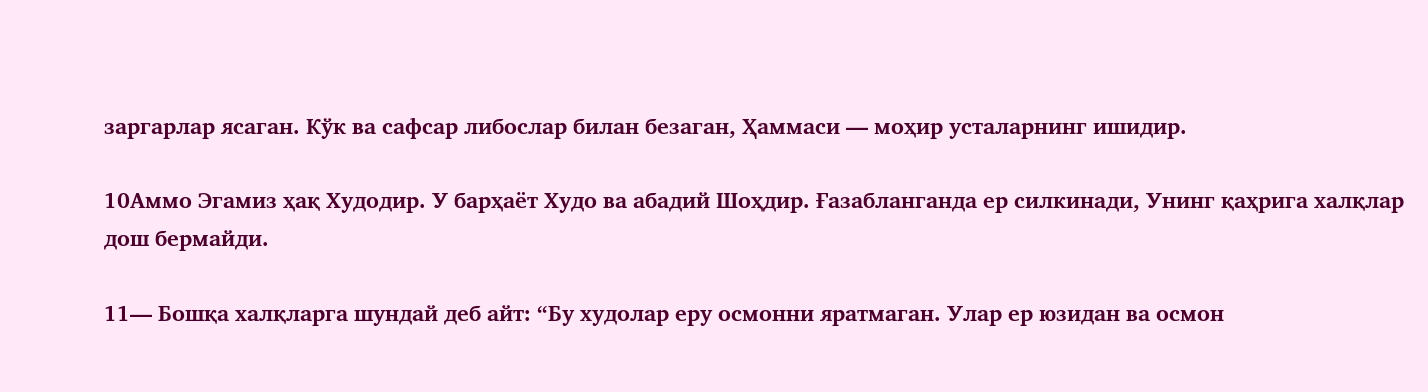заргарлар ясаган. Кўк ва сафсар либослар билан безаган, Ҳаммаси — моҳир усталарнинг ишидир.

10Аммо Эгамиз ҳақ Худодир. У барҳаёт Худо ва абадий Шоҳдир. Ғазабланганда ер силкинади, Унинг қаҳрига халқлар дош бермайди.

11— Бошқа халқларга шундай деб айт: “Бу худолар еру осмонни яратмаган. Улар ер юзидан ва осмон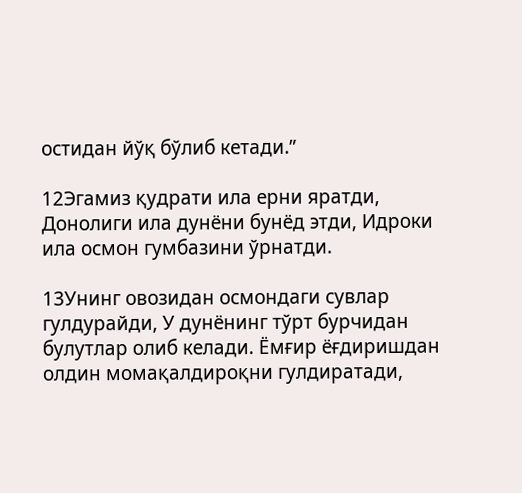остидан йўқ бўлиб кетади.”

12Эгамиз қудрати ила ерни яратди, Донолиги ила дунёни бунёд этди, Идроки ила осмон гумбазини ўрнатди.

13Унинг овозидан осмондаги сувлар гулдурайди, У дунёнинг тўрт бурчидан булутлар олиб келади. Ёмғир ёғдиришдан олдин момақалдироқни гулдиратади,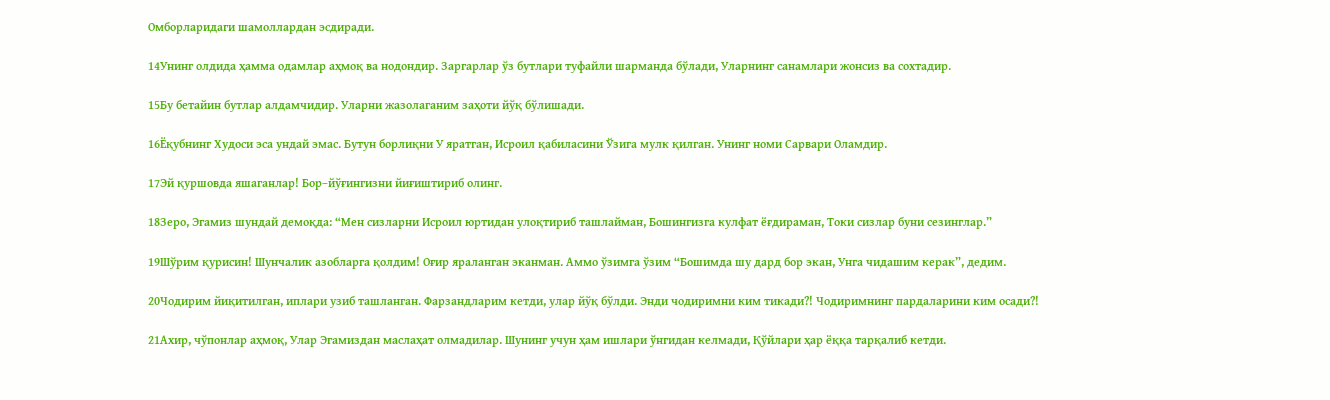Омборларидаги шамоллардан эсдиради.

14Унинг олдида ҳамма одамлар аҳмоқ ва нодондир. Заргарлар ўз бутлари туфайли шарманда бўлади, Уларнинг санамлари жонсиз ва сохтадир.

15Бу бетайин бутлар алдамчидир. Уларни жазолаганим заҳоти йўқ бўлишади.

16Ёқубнинг Худоси эса ундай эмас. Бутун борлиқни У яратган, Исроил қабиласини Ўзига мулк қилган. Унинг номи Сарвари Оламдир.

17Эй қуршовда яшаганлар! Бор–йўғингизни йиғиштириб олинг.

18Зеро, Эгамиз шундай демоқда: “Мен сизларни Исроил юртидан улоқтириб ташлайман, Бошингизга кулфат ёғдираман, Токи сизлар буни сезинглар.”

19Шўрим қурисин! Шунчалик азобларга қолдим! Оғир яраланган эканман. Аммо ўзимга ўзим “Бошимда шу дард бор экан, Унга чидашим керак”, дедим.

20Чодирим йиқитилган, иплари узиб ташланган. Фарзандларим кетди, улар йўқ бўлди. Энди чодиримни ким тикади?! Чодиримнинг пардаларини ким осади?!

21Ахир, чўпонлар аҳмоқ, Улар Эгамиздан маслаҳат олмадилар. Шунинг учун ҳам ишлари ўнгидан келмади, Қўйлари ҳар ёққа тарқалиб кетди.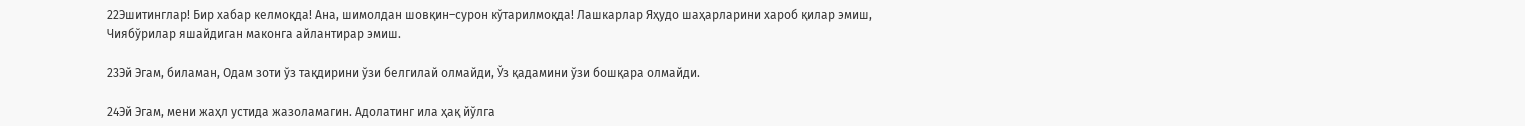22Эшитинглар! Бир хабар келмоқда! Ана, шимолдан шовқин–сурон кўтарилмоқда! Лашкарлар Яҳудо шаҳарларини хароб қилар эмиш, Чиябўрилар яшайдиган маконга айлантирар эмиш.

23Эй Эгам, биламан, Одам зоти ўз тақдирини ўзи белгилай олмайди, Ўз қадамини ўзи бошқара олмайди.

24Эй Эгам, мени жаҳл устида жазоламагин. Адолатинг ила ҳақ йўлга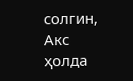солгин, Акс ҳолда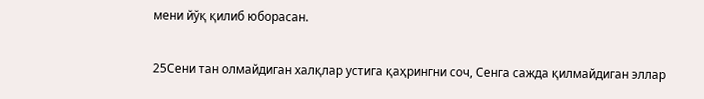мени йўқ қилиб юборасан.

25Сени тан олмайдиган халқлар устига қаҳрингни соч, Сенга сажда қилмайдиган эллар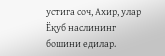устига соч, Ахир, улар Ёқуб наслининг бошини едилар.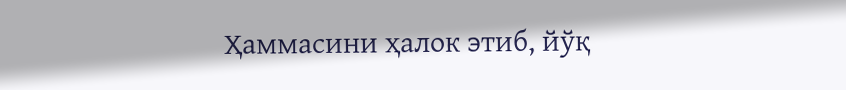Ҳаммасини ҳалок этиб, йўқ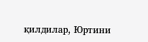қилдилар, Юртини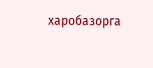харобазорга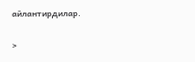айлантирдилар.

>